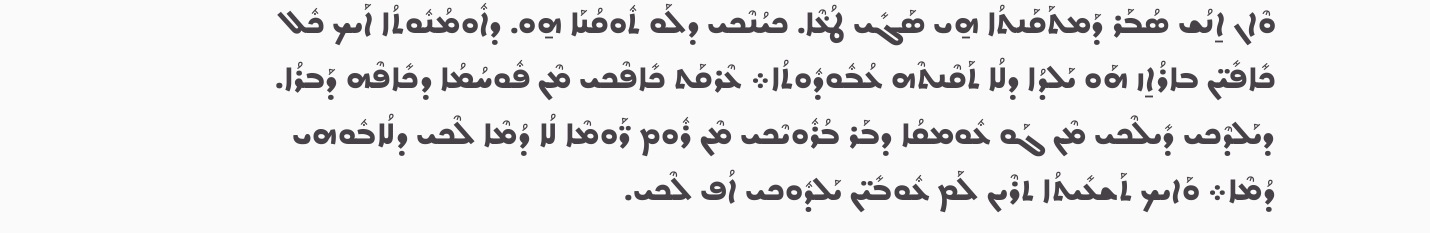ܘܶܐܢ ܐ̱ܢܳܫ ܣܳܒܰܪ ܕܰܡܬܰܩܰܢܬܳܐ ܗ̱ܝ ܣܰܓܺܝ ܛ݀ܳܥܶܐ. ܟܝܳܢܶܟܝ ܕܠܰܘ ܬܽܘܩܳܢܰܐ ܗ̱ܘ. ܕܐܽܘܡܳܢܽܘܬܳܐ ܐܰܝܟ ܟܽܠ ܟܺܐܦܺܝ̈ܢ ܒܐܪܳܐ̱ܙ ܗܰܘ ܝܰܠܕܳܐ ܕܠܳܐ ܬܰܩܶܢܬܶܗ ܥܳܒܽܘܕܽܘܬܳܐ܀ ܥܶܪܩܰܬ ܟܺܐܦܶܟܝ ܡܶܢ ܦܽܘܚܳܡܳܐ ܕܟܺܐܦܶܗ ܕܰܒܪܳܐ. ܕܝܰܠܕܶܟܝ ܕܺܝܠܶܟܝ ܡܶܢ ܓܰܘ ܥܽܘܡܩܳܐ ܕܒܰܪ ܒܳܪܽܘܝܶܟܝ ܡܶܢ ܪܽܘܡ ܪ̈ܰܘܡܶܐ ܠܳܐ ܕܳܡܶܐ ܠܶܟܝ ܕܠܳܐܒܽܘܗܝ ܕܳܡܶܐ܀ ܘܰܐܝܟ ܬܰܫܥܺܝܬܳܐ ܬܪܶܝܢ ܠܰܡ ܥܽܘܒܺܝ̈ܢ ܝܰܠܕܽܘܟܝ ܐܳܦ ܠܶܟܝ.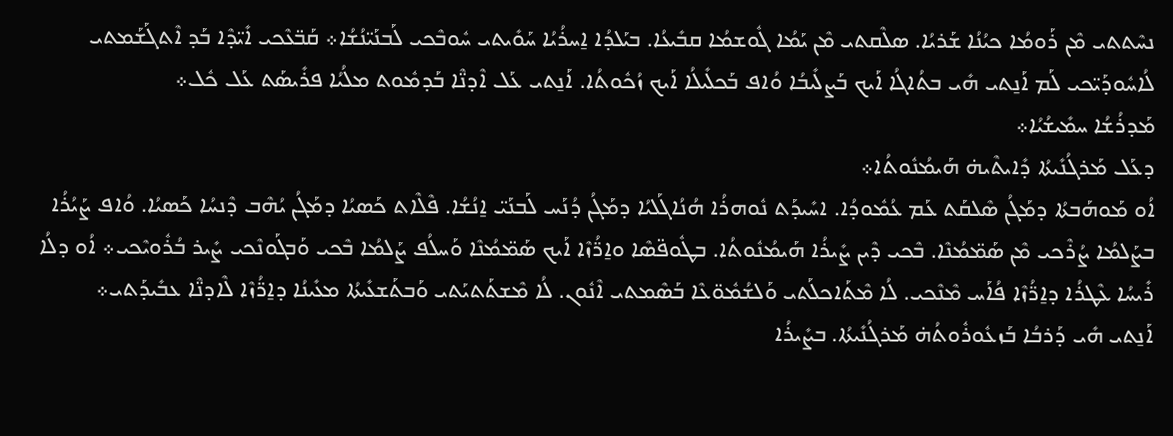ܢܚܶܬܬܝ ܡܶܢ ܪܰܘܡܳܐ ܟܝܳܢܳܐ ܫܰܪܝܳܐ. ܣܠܶܩܬܝ ܡܶܢ ܝܰܡܳܐ ܓܽܘܫܡܳܐ ܩܒܺܝܥܳܐ. ܒܝܰܠܕܳܐ ܐ̱ܚܪܳܝܳܐ ܚܰܘܺܝܬܝ ܚܽܘܒܶܟܝ ܠܰܒܢܰܝ̈ܢܳܫܳܐ܀ ܩܰܒ̈ܥܶܟܝ ܐܺܝ̈ܕܶܐ ܒܰܕ ܐܶܬܓܰܫܰܡܬܝ ܠܳܐܚܽܘܕܰܝ̈ܟܝ ܠܰܡ ܐܰܢ̱ܬܝ ܗܺܝ ܒܬܳܐܓܳܐ ܐܰܝܟ ܒܰܨܠܺܝܒܳܐ ܘܳܐܦ ܒܰܟܠܺܝܠܳܐ ܐܰܝܟ ܙܳܟܽܘܬܳܐ. ܐܰܢ̱ܬܝ ܥܰܠ ܐܶܕܢ̈ܶܐ ܒܰܕܡܽܘܬ ܡܠܳܝܳܐ ܦܪܺܝܣܰܬ ܥܰܠ ܟܽܠ܀
ܡܰܕܪܳܫܳܐ ܚܡܺܝܫܳܝܳܐ܀
ܕܥܰܠ ܡܰܪܓܳܢܺܝܬܳܐ ܕܺܐܝܬܶܝܗ̇ ܗܰܝܡܳܢܽܘܬܳܐ܀
ܐܳܘ ܡܰܘܗܰܒܬܳܐ ܕܡܰܓܳܢ ܣܶܠܩܰܬ ܥܰܡ ܥܳܡܽܘܕܳܐ. ܐܚܺܝܕܰܬ ܢܽܘܗܪܳܐ ܗܳܢܳܐܓܰܠܝܳܐ ܕܡܰܓܳܢ ܕܳܢܰܚ ܠܰܒܢܰܝ̈ ܐ̱ܢܳܫܳܐ. ܦܶܠܶܐܬ ܟܰܣܝܳܐ ܕܡܰܓܳܢ ܝܳܗܶܒ ܕܶܢܚܳܐ ܟܰܣܝܳܐ. ܘܳܐܦ ܨܰܝܳܪܳܐ ܒܨܰܠܡܳܐ ܨܳܪܶܟܝ ܡܶܢ ܣܰܡ̈ܡܳܢܶܐ. ܒܶܟܝ ܕܶܝܢ ܨܺܝܪܳܐ ܗܰܝܡܳܢܽܘܬܳܐ. ܒܛܽܘܦ̈ܣܶܐ ܘܐ̱ܪ̈ܳܙܶܐ ܐܰܝܟ ܣܰܡ̈ܡܳܢܶܐ ܘܰܚܠܳܦ ܨܰܠܡܳܐ ܒܶܟܝ ܘܰܒܓܰܘܢܶܟܝ ܨܺܝܪ ܒܳܪܽܘܝܶܟܝ܀ ܐܳܘ ܕܠܳܐ ܪܺܝܚܳܐ ܥܶܛܪܳܐ ܕܐ̱ܪ̈ܳܙܶܐ ܦܳܐܰܚ ܡܶܢܶܟܝ. ܠܳܐ ܡܶܬܰܐܟܠܰܬܝ ܘܰܠܫܳܡܽܘ̈ܥܶܐ ܒܰܣܶܡܬܝ ܐܶܢܽܘܢ. ܠܳܐ ܡܶܫܬܰܬܝܰܬܝ ܘܰܒܬܰܫܥܺܝܬܳܐ ܡܥܺܝܢܳܐ ܕܐ̱ܪ̈ܳܙܶܐ ܠܶܐܕܢ̈ܶܐ ܥܒܺܝܕܰܬܝ܀
ܐܰܢ̱ܬܝ ܗܺܝ ܕܰܪܒܳܐ ܒܰܙܥܽܘܪܽܘܬܳܗ̇ ܡܰܪܓܳܢܺܝܬܳܐ. ܒܨܺܝܪܳܐ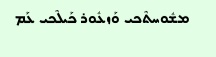ܡܫܽܘܚܬܶܟܝ ܘܰܙܥܽܘܪ ܟܰܝܠܶܟܝ ܥܰܡ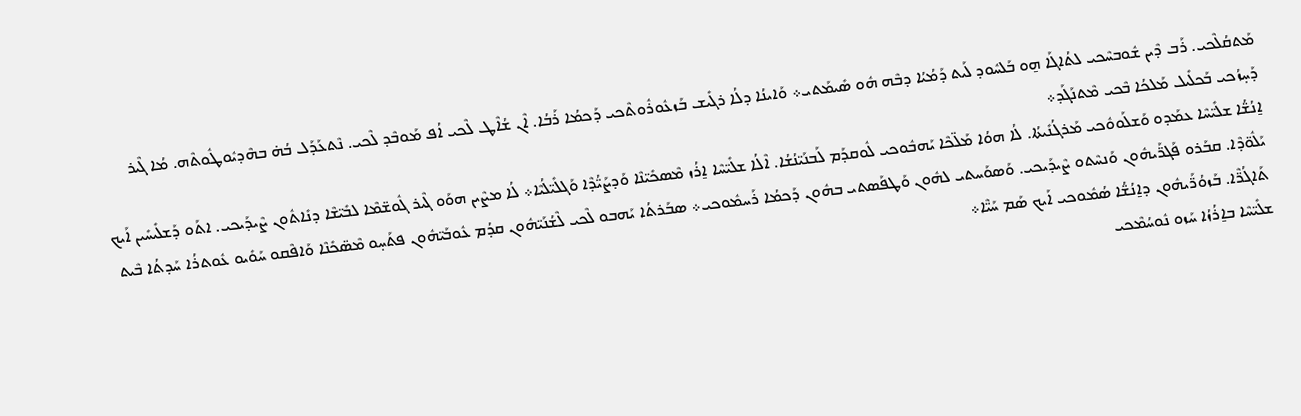ܡܰܬܩܳܠܶܟܝ. ܪܰܒ ܕܶܝܢ ܫܽܘܒܚܶܟܝ ܠܬܳܐܓܰܐ ܗ̱ܘ ܒܰܠܚܽܘܕ ܠܰܝܬ ܕܰܡܳܝܳܐ ܕܒܶܗ ܗܽܘ ܣܺܝܡܰܬܝ܀ ܘܰܐܝܢܳܐ ܕܠܳܐ ܪܓܺܝܫ ܒܰܙܥܽܘܪܽܘܬܶܟܝ ܕܰܟܡܳܐ ܪܰܒܳܐ. ܐܶܢ ܫܳܐܶܛ ܠܶܟܝ ܐܳܦ ܡܰܘܒܶܕ ܠܶܟܝ. ܢܶܬܥܰܕܰܠ ܒܳܗ̇ ܒܗܶܕܝܽܘܛܽܘܬܶܗ. ܡܳܐ ܓܶܝܪ ܕܰܚ̣ܙܳܟܝ ܒܰܟܠܺܝܠ ܡܰܠܟܳܐ ܒܶܟܝ ܡܶܬܢܰܓܰܕ܀
ܐ̱ܢܳܫ̈ܳܐ ܫܠܺܝ̈ܚܶܐ ܥܡܰܕܘ ܘܰܫܠܰܘܘܽܟܝ ܡܰܪܓܳܢܺܝܬܳܐ. ܠܳܐ ܗܘܳܐ ܡܰܠ̈ܟܶܐ ܝܰܗܒܽܘܟܝ ܠܽܘܩܕܰܡ ܠܰܒܢܰܝ̈ܢܳܫܳܐ. ܐܶܠܳܐ ܫܠܺܝ̈ܚܶܐ ܐ̱ܪܳܙ ܡܶܣܟܺܝ̈ܢܶܐ ܘܰܕܨܰܝ̈ܳܕܶܐ ܘܰܓܠܺܝ̈ܠܳܝܶܐ܀ ܠܳܐ ܡܨܶܝܢ ܗܘܰܘ ܓܶܝܪ ܓܽܘܫ̈ܡܶܐ ܠܒܺܝ̈ܫܶܐ ܕܢܺܐܬܽܘܢ ܨܶܝܕܰܝܟܝ. ܐܬܰܘ ܕܰܫܠܺܝܚܺܝܢ ܐܰܝܟ ܝܰܠܽܘ̈ܕܶܐ. ܩܒܰܪܘ ܦܰܓܪ̈ܰܝܗܽܘܢ ܘܰܢܚܶܬܘ ܨܶܝܕܰܝܟܝ. ܘܰܣܘܰܚܬܝ ܠܗܽܘܢ ܘܰܛܦܰܣܬܝ ܒܗܽܘܢ ܕܰܟܡܳܐ ܪܰܚܡܽܘܟܝ܀ ܣܒܰܪܬܳܐ ܝܰܗܒܘ ܠܶܟܝ ܠܶܫܳܢܰܝ̈ܗܽܘܢ ܩܕܳܡ ܥܽܘܒܰܝ̈ܗܽܘܢ ܦܬܰܚ̣ܘ ܡܶܣ̈ܟܺܢܶܐ ܘܰܐܦܶܩܘ ܚܰܘܺܝܘ ܥܽܘܬܪܳܐ ܚܰܕܬܳܐ ܒܶܝܬ ܬܰܐܓܳܪ̈ܶܐ. ܒܰܙܘܳܪ̈ܰܝܗܽܘܢ ܕܐ̱ܢܳܫ̈ܳܐ ܣܳܡܽܘܟܝ ܐܰܝܟ ܣܰܡ ܚܰܝ̈ܶܐ܀
ܫܠܺܝ̈ܚܶܐ ܒܐ̱ܪܳܙܳܐ ܚܰܙܘ ܢܽܘܚܳܡܶܟܝ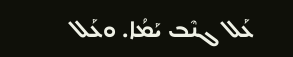ܥܰܠ ܓܢܶܒ ܝܰܡܳܐ. ܘܥܰܠ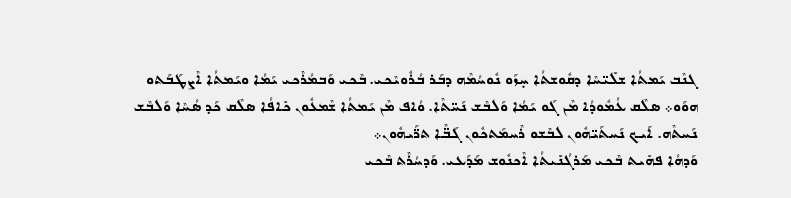ܓܢܶܒ ܝܰܡܬܳܐ ܫܠܺܝ̈ܚܶܐ ܕܩܽܘܫܬܳܐ ܚ̣ܙܰܘ ܢܽܘܚܳܡܶܗ ܕܒܰܪ ܒܳܪܽܘܝܶܟܝ. ܒܶܟܝ ܘܰܒܡܳܪܶܟܝ ܝܰܡܳܐ ܘܝܰܡܬܳܐ ܐܶܨܛܰܒܰܬܘ ܗܘܰܘ܀ ܣܠܶܩ ܥܳܡܽܘܕܳܐ ܡܶܢ ܓܰܘ ܝܰܡܳܐ ܘܰܠܒܶܫ ܢܰܚ̈ܬܶܐ. ܘܳܐܦ ܡܶܢ ܝܰܡܬܳܐ ܫܶܡܥܽܘܢ ܟܺܐܦܳܐ ܣܠܶܩ ܟܰܕ ܣܳܚܶܐ ܘܰܠܒܶܫ ܢܰܚܬܶܗ. ܐܰܝܟ ܢܰܚܬܰܝ̈ܗܽܘܢ ܠܒܶܫܘ ܪܶܚܡܰܬܟܽܘܢ ܓܰܒ̈ܶܐ ܬܪ̈ܰܝܗܽܘܢ܀
ܘܰܕܗܳܐ ܦܗܺܝܬ ܒܶܟܝ ܡܰܪܓܳܢܺܝܬܳܐ ܐܶܟܢܽܘܫ ܡܰܕܰܥܝ. ܘܰܕܚܳܪܶܬ ܒܶܟܝ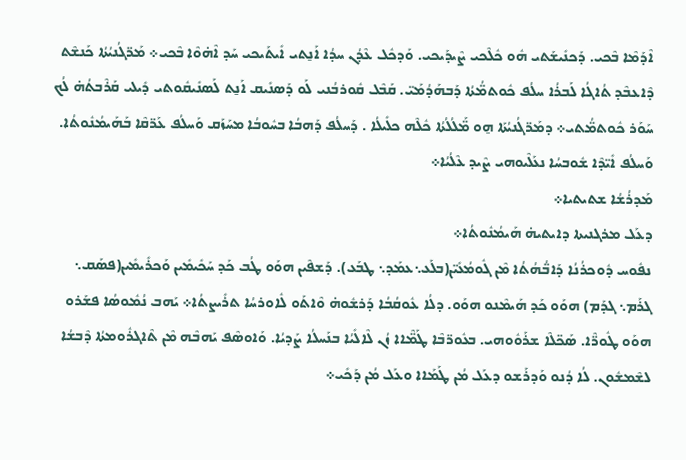ܐܶܕܰܡܶܐ ܒܶܟܝ. ܕܰܟܢܺܝܫܰܬܝ ܗܽܘ ܟܽܠܶܟܝ ܨܶܝܕܰܝܟܝ. ܘܰܕܟܽܠ ܥܶܕܳܢ ܚܕܳܐ ܐܰܢ̱ܬܝ ܐܺܝܬܰܝܟܝ ܚܰܕ ܐܶܗ̇ܘܶܐ ܒܶܟܝ܀ ܡܰܪ̈ܓܳܢܝܳܬܳܐ ܟܰܢܫܶܬ ܕܶܐܥܒܶܕ ܬܳܐܓܳܐ ܠܰܒܪܳܐ ܚܠܳܦ ܟܽܘܬܡ̈ܳܬܳܐ ܕܰܒܗܰܕܳܡܰܝ̈. ܩܰܒܶܠ ܩܽܘܪܒܳܢܝ ܠܰܘ ܕܰܣܢܺܝܩ ܐܰܢ̱ܬ ܠܰܣܢܺܝܩܽܘܬܝ ܕܺܝܠܝ ܩܰܪܶܒܬܳܗ̇ ܠܳܟ ܚܰܘܰܪ ܟܽܘܬܡ̈ܳܬܝ܀ ܕܡܰܪ̈ܓܳܢܝܳܬܰܐ ܗ̱ܘ ܡ̈ܰܠܳܠܳܬܳܐ ܟܽܠܶܗ ܟܠܺܝܠܳܐ . ܕܰܚܠܳܦ ܕܰܗܒܳܐ ܒܚܽܘܒܳܐ ܡܚܰܙܰܩ ܘܰܚܠܳܦ ܥܰܪ̈ܩܶܐ ܒܰܗܰܝܡܳܢܽܘܬܳܐ. ܘܰܚܠܳܦ ܐܺܝ̈ܕܶܐ ܫܽܘܒܚܳܐ ܢܥܰܠܶܝܘܗܝ ܨܶܝܕ ܥܶܠܳܝܳܐ܀
ܡܰܕܪܳܫܳܐ ܫܬܝܬܝܐ܀
ܕܥܰܠ ܡܪܓܢܝܬܐ ܕܐܝܬܝܗ̇ ܗܰܝܡܳܢܽܘܬܳܐ܀
ܢܦܽܘܚ ܕܽܘܟܪܳܢܳܐ ܕܰܐܒ̈ܳܗܳܬܳܐ ܡܶܢ ܓܽܘܡܳܥܺܝ̈ܢ(ܒܠܰܥ܆ܥܡܰܕ܆ ܛܒܰܥ). ܕܰܫܦܶܝܢ ܗܘܰܘ ܛܳܒ ܟܰܕ ܚܰܟܺܝܡܺܝܢ ܘܰܟܪܺܝܡܺܝܢ(ܦܣܰܩ܆ ܓܪܰܡ܆ ܓܕܰܡ) ܗܘܰܘ ܟܰܕ ܗܰܝܡܶܢܘ ܗܘܰܘ. ܕܠܳܐ ܥܽܘܩܳܒܳܐ ܕܰܪܫܽܘܗ̇ ܘܶܐܬܰܘ ܠܽܐܘܪܚܳܐ ܬܪܺܝܨܬܳܐ܀ ܝܰܗܒ ܢܳܡܽܘܣܳܐ ܦܫܰܪܘ ܗܘܰܘ ܛܽܘܪ̈ܶܐ. ܣܰܟ̈ܠܶܐ ܫܪܰܘܽܘܗܝ. ܒܥܽܘܪ̈ܒܶܐ ܛܰܡ̈ܶܐܐ ܙܳܢ ܠܶܐܠܺܝܳܐ ܒܢܰܚܠܳܐ ܨܰܕܝܳܐ. ܘܰܐܘܣܶܦ ܝܰܗܒܶܗ ܡܶܢ ܬܶܐܓܪܽܘܡܬܳܐ ܕܶܒܫܳܐ ܠܫܶܡܫܽܘܢ. ܠܳܐ ܕܳܢܘ ܘܰܕܪܰܫܘ ܕܥܰܠ ܡܳܢ ܛܰܡܰܐܐ ܘܥܰܠ ܡܳܢ ܕܰܟܺܝ܀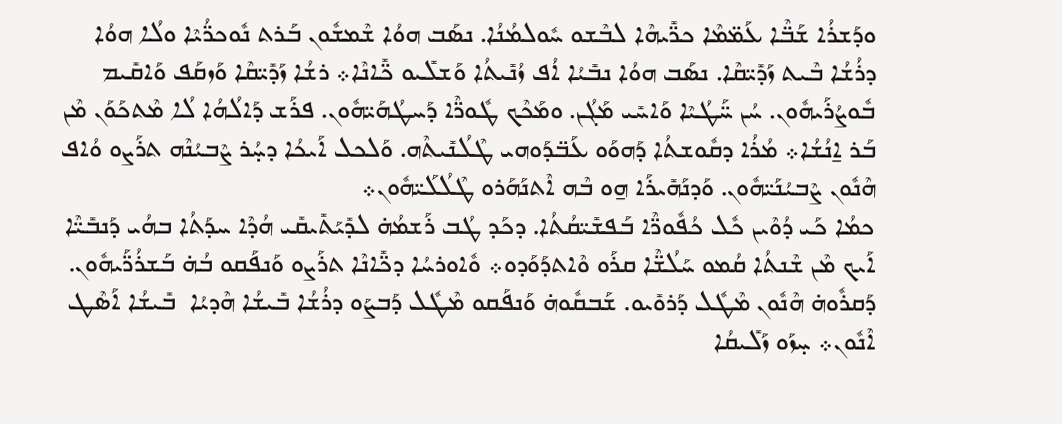ܘܕܰܫܪܳܐ ܫܰܒ̈ܶܐ ܥܰܡ̈ܡܶܐ ܟܪ̈ܺܝܗܶܐ ܠܒܶܫܘ ܚܽܘܠܡܳܢܳܐ. ܢܣܰܒ ܗܘܳܐ ܫܶܡܫܽܘܢ ܒܰܪܬ ܢܽܘܟܪ̈ܳܝܶܐ ܘܠܳܐ ܗܘܳܐ ܕܪܳܫܳܐ ܒܶܝܬ ܙܰܕܺܝ̈ܩܶܐ. ܢܣܰܒ ܗܘܳܐ ܢܒܺܝܳܐ ܐܳܦ ܙܳܢܺܝܬܳܐ ܘܰܫܠܺܝܘ ܟ̈ܺܐܢܶܐ܀ ܪܫܳܐ ܙܰܕܺܝ̈ܩܶܐ ܘܰܙܩܰܦ ܘܰܐܩܺܝܡ ܒܽܘܨܳܪܰܝܗܽܘܢ. ܚܳܢ ܚ̈ܰܛܳܝܶܐ ܘܰܐܚܺܝ ܡܰܓܳܢ. ܘܡܰܟܶܟ ܛܽܘܪ̈ܶܐ ܕܰܚܛܳܗܰܝ̈ܗܽܘܢ. ܦܪܰܫ ܕܰܐܠܳܗܳܐ ܠܳܐ ܡܶܬܟܰܘܰܢ ܡܶܢ ܒܰܪ ܐ̱ܢܳܫܳܐ܀ ܡܳܪܳܐ ܕܩܽܘܫܬܳܐ ܕܰܗܘܰܘ ܥܰܒ̈ܕܰܘܗܝ ܛܶܠܳܢܺܝܬܶܗ. ܘܰܠܟܠ ܐܰܝܟܳܐ ܕܚ̣ܳܪ ܨܶܒܝܳܢܶܗ ܬܪܰܨܘ ܘܳܐܦ ܗܶܢܽܘܢ ܨܶܒܝܳܢܰܝ̈ܗܽܘܢ. ܘܰܕܢܰܗܺܝܪܰܐ ܗ̱ܘ ܒܶܗ ܐܶܬܢܰܗܰܪܘ ܛܶܠܳܠܰܝ̈ܗܽܘܢ܀
ܟܡܳܐ ܟܰܝ ܕܳܘܶܝܢ ܟܽܠ ܟܳܦܽܘܪ̈ܶܐ ܒܰܦܫܺܝ̈ܩܳܬܳܐ. ܕܟܰܕ ܛܳܒ ܪܰܫܡܳܗ̇ ܠܕܺܝܰܬܺܝܩܺܝ ܗܳܕܶܐ ܚܕܰܬܳܐ ܒܗܳܝ ܕܰܢܒܺܝ̈ܶܐ ܐܰܝܟ ܡܶܢ ܫܶܢܬܳܐ ܩܳܡܘ ܚܰܠܳܫ̈ܶܐ ܩܪܰܘ ܘܶܐܬܕܰܘܰܕܘ܀ ܘܽܐܘܪܚܳܐ ܕܟ̈ܺܐܢܶܐ ܬܪܰܨܘ ܘܰܢܦܰܩܘ ܒܳܗ̇ ܒܰܫܪܳܪ̈ܰܝܗܽܘܢ. ܕܰܩܪܽܘܗ̇ ܗܶܢܽܘܢ ܡܶܛܽܠ ܕܰܪܘܺܝܘ. ܫܰܒܩܽܘܗ̇ ܘܰܢܦܰܩܘ ܡܶܛܽܠ ܕܰܒܨܰܘ ܕܪܳܫܳܐ ܒܺܝܫܳܐ ܗܶܕܝܳܐ  ܒܺܝܫܳܐ ܐܰܣܶܛ ܐܶܢܽܘܢ܀ ܚ̣ܙܰܘ ܙܰܠܺܝܩܳܐ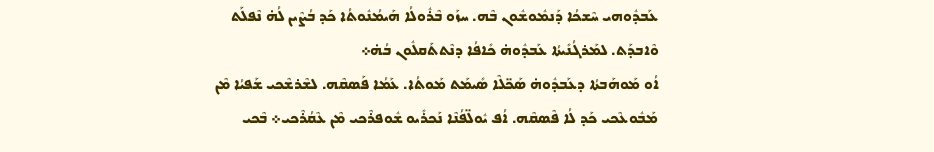ܥܰܒܕܽܘܗܝ ܚܶܫܟܳܐ ܕܰܢܡܽܘܫܽܘܢ ܒܶܗ. ܚܙܰܘ ܒܶܪܽܘܠܳܐ ܗܰܝܡܳܢܽܘܬܳܐ ܟܰܕ ܒܳܨܶܝܢ ܠܳܗ̇ ܢܶܦܠܰܬ ܘܶܐܒܕܰܬ. ܠܡܰܪܓܳܢܺܝܬܳܐ ܥܰܒܕܽܘܗ̇ ܟܺܐܦܳܐ ܕܢܶܬܬܰܩܠܽܘܢ ܒܳܗ̇܀
ܐܳܘ ܡܰܘܗܰܒܬܳܐ ܕܥܰܒܕܽܘܗ̇ ܣܰܟ̈ܠܶܐ ܣܺܝܡܰܬ ܡܰܘܬܳܐ. ܥܰܡܳܐ ܦܰܣܩܶܗ. ܠܫܶܪܫܶܟܝ ܫܰܦܝܳܐ ܡܶܢ ܡܰܒܽܘܥܶܟܝ ܟܰܕ ܠܳܐ ܦܶܣܩܶܗ. ܐܳܦ ܝܽܘܠ̈ܦܳܢܶܐ ܢܰܟܪܺܝܘ ܫܽܘܦܪܶܟܝ ܡܶܢ ܥܶܩܳܪܶܟܝ܀ ܒܶܟܝ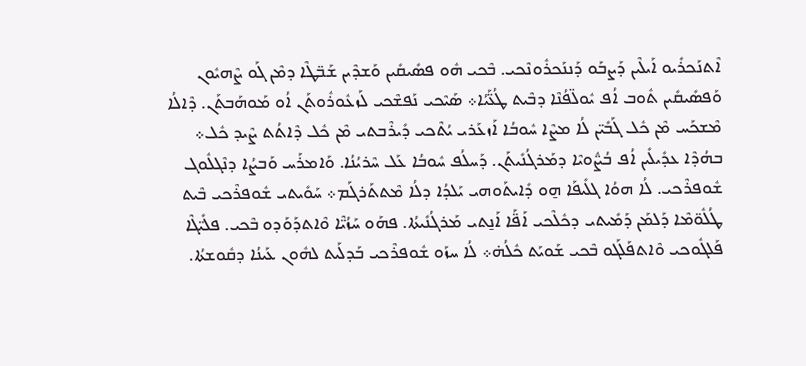ܐܶܬܢܰܟܪܺܝܘ ܐܰܝܠܶܝܢ ܕܰܨܒܰܘ ܕܰܢܢܰܟܪܽܘܢܶܟܝ. ܒܶܟܝ ܗܽܘ ܦܣܺܝܩܺܝܢ ܘܰܫܕܶܝܢ ܫܰܒ̈ܛܶܐ ܕܡܶܢ ܓܰܘ ܨܶܗܝܽܘܢ ܘܰܦܣܺܝܩܺܝܢ ܬܽܘܒ ܐܳܦ ܝܽܘܠ̈ܦܳܢܶܐ ܕܒܶܝܬ ܛܳܥ̈ܰܝܳܐ܀ ܣܰܝܶܟܝ ܢܰܦܫܶܟܝ ܠܰܙܥܽܘܪܽܘܬܰܢ ܐܳܘ ܡܰܘܗܰܒܬܰܢ. ܕܶܐܠܳܐ ܡܶܫܟܰܚ ܡܶܢ ܟܽܠ ܓܰܒܺܝ̈ܢ ܠܳܐ ܡܨܶܐ ܚܽܘܒܳܐ ܐܰܙܥܰܪܝ ܝܳܬܶܟܝ ܕܺܝܪܶܒܬܝ ܡܶܢ ܟܽܠ ܕܶܐܬܳܬ ܨܶܝܕ ܟܽܠ܀
ܒܗܳܕܶܐ ܥܕܺܝܠܺܝܢ ܐܳܦ ܒܳܨ̈ܽܘܝܶܐ ܕܡܰܪܓܳܢܺܝܬܰܢ. ܕܰܚܠܳܦ ܚܽܘܒܳܐ ܥܰܠ ܚܶܪܝܳܢܳܐ. ܘܰܐܡܪܰܚ ܘܰܒܨܳܐ ܕܢܶܓܠܽܘܓ ܫܽܘܦܪܶܟܝ. ܠܳܐ ܗܘܳܐ ܓܠܺܝܦܰܐ ܗ̱ܘ ܕܺܐܝܬܰܘܗܝ ܝܰܠܕܳܐ ܕܠܳܐ ܡܶܬܬܰܪܓܰܡ܀ ܚܰܘܺܝܬܝ ܫܽܘܦܪܶܟܝ ܒܶܝܬ ܛܳܠܽܘ̈ܡܶܐ ܕܰܠܡܰܢ ܕܰܡܺܝܬܝ ܕܟܽܠܶܟܝ ܐܰܦ̈ܰܐ ܐܰܢ̱ܬܝ ܡܰܪܓܳܢܺܝܬܳܐ. ܦܗܰܘ ܚܰܙܳܝ̈ܶܐ ܘܶܐܬܕܰܘܰܕܘ ܒܶܟܝ. ܦܠܺܝ̈ܓܶܐ ܦܰܠܓܽܘܟܝ ܘܶܐܬܦܰܠܰܓܘ ܒܶܟܝ ܫܰܘܝܰܬ ܟܽܠܳܗ̇܀ ܠܳܐ ܚܙܰܘ ܫܽܘܦܪܶܟܝ ܒܰܕܠܰܝܬ ܠܗܽܘܢ ܥܰܝܢܳܐ ܕܩܽܘܫܬܳܐ.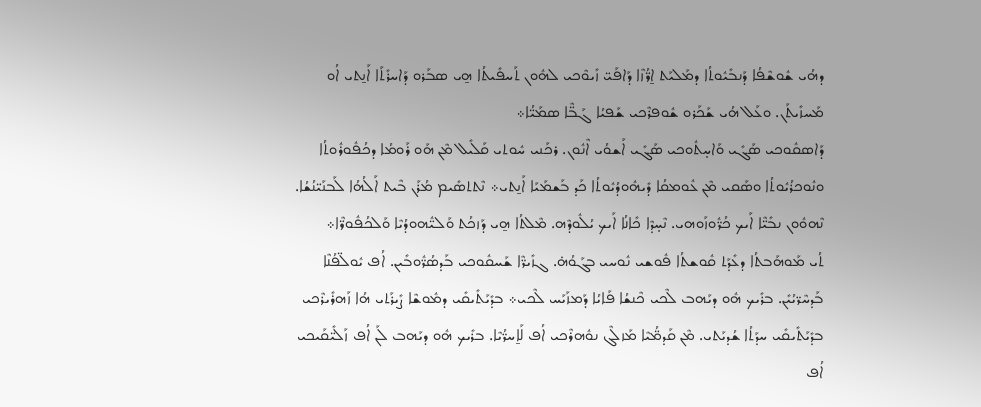ܕܗܳܝ ܫܽܘܫܶܦܳܐ ܕܰܢܒܺܝܽܘܬܳܐ ܕܡܰܠܝܰܬ ܐ̱ܪ̈ܳܙܶܐ ܕܰܐܦܰܝ̈ ܙܺܝܘܶܟܝ ܠܗܽܘܢ ܬܰܚܦܺܝܬܳܐ ܗ̱ܝ ܣܒܰܪܘ ܕܰܐܚܪܺܬܰܐ ܐܰܢ̱ܬܝ ܐܳܘ ܡܰܚܙܺܝܬܰܢ. ܘܥܰܠ ܗܳܝ ܫܰܟܰܪܘ ܫܽܘܦܪܶܟܝ ܫܰܦܝܳܐ ܓܰܒ̈ܶܐ ܣܡܰܝ̈ܳܐ܀
ܕܰܐܣܩܽܘܟܝ ܣܰܓܺܝ ܘܰܐܚ̣ܬܽܘܟܝ ܣܰܓܺܝ ܐܰܫܘܳܝ ܐܶܢܽܘܢ. ܪܟܰܢܝ ܚܽܘܬܝ ܩܰܠܺܝܠ ܡܶܢ ܗܰܘ ܪܰܘܡܳܐ ܕܟܳܦܽܘܪܽܘܬܳܐ ܘܢܽܘܟܪܳܝܽܘܬܳܐ ܘܣܰܩܝ ܡܶܢ ܥܽܘܡܩܳܐ ܕܺܝܗܽܘܕܳܝܽܘܬܳܐ ܟܰܕ ܒܰܫܡܰܝܰܐ ܐܰܢ̱ܬܝ܀ ܢܶܬܬܣܺܝܡ ܡܳܪܰܢ ܒܶܝܬ ܐܰܠܳܗܳܐ ܠܰܒܢܰܝ̈ܢܳܫܳܐ. ܢܶܗܘܽܘܢ ܢܒܺܝ̈ܶܐ ܐܰܝܟ ܟܳܪ̈ܽܘܙܰܘܗܝ. ܢܶܚ̣ܕܶܐ ܟܺܐܢܳܐ ܐܰܝܟ ܝܳܠܽܘܕܶܗ. ܡܶܠܬܳܐ ܗ̱ܝ ܕܰܙܟܳܬ ܘܰܠܝ̈ܽܗܘܕܳܝܶܐ ܘܰܠܟܳܦܽܘܪ̈ܶܐ܀
ܬܳܝ ܡܰܘܗܰܒܬܳܐ ܕܥܺܕܰܬ ܩܽܘܫܬܳܐ ܦܽܘܫܝ ܢܽܘܚܝ ܒܓܰܘܳܗ̇. ܓܙܺܝܪ̈ܶܐ ܫܰܚܩܽܘܟܝ ܒܰܕܣܳܪ̈ܽܘܒܺܝܢ. ܐܳܦ ܝܽܘܠ̈ܦܳܢܶܐ ܒܰܕܚܶܪ̈ܝܳܝܺܢ. ܒܪܺܝܟ ܗܽܘ ܕܝܰܗܒ ܠܶܟܝ ܟܶܢܫܳܐ ܦܰܐܝܳܐ ܕܰܡܙܰܝܰܚ ܠܶܟܝ܀ ܒܕܺܝܰܬܺܝܩܺܝ ܕܡܽܘܫܶܐ ܨܺܝܪܰܬܝ ܗܳܐ ܙܰܗܪܺܝܪܶܟܝ ܒܕܺܝܰܬܺܝܩܺܝ ܚܕܰܬܳܐ ܫܳܕܝܰܬܝ. ܡܶܢ ܩܰܕܡ̈ܳܝܶܐ ܡܰܙܠܶܓ ܢܘܽܗܪܶܟܝ ܐܳܦ ܠܰܐ̱ܚܪ̈ܳܝܶܐ. ܒܪܺܝܟ ܗܽܘ ܕܝܰܗܒ ܠܰܢ ܐܳܦ ܙܰܠܺܝ̈ܩܰܝܟܝ ܐܳܦ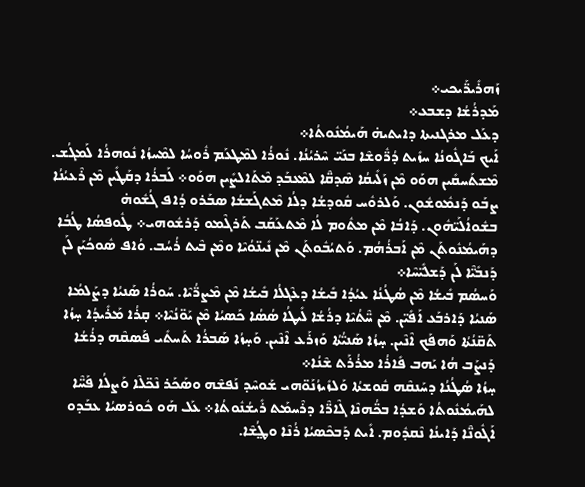ܙܰܗܪܺܝܪ̈ܰܝܟܝ܀
ܡܰܕܪܳܫܳܐ ܕܫܒܥ܀
ܕܥܰܠ ܡܪܓܢܝܬܐ ܕܐܝܬܝܗ̇ ܗܰܝܡܳܢܽܘܬܳܐ܀
ܐܰܝܟ ܒܰܐܓܽܘܢܳܐ ܚܙܺܝܬ ܕܳܪ̈ܽܘܫܶܐ ܒܢܰܝ̈ ܚܶܪܝܳܢܳܐ. ܢܽܘܪܳܐ ܠܡܶܛܥܰܡ ܪܽܘܚܳܐ ܠܡܶܚܙܳܐ ܢܽܘܗܪܳܐ ܠܰܡܓܳܫ. ܡܶܫܬܰܚܩܺܝܢ ܗܘܰܘ ܡܶܢ ܙܰܠܺܝܩܳܐ ܣܶܕܩ̈ܶܐ ܠܡܶܥܒܰܕ ܡܶܬܰܐܠܨܺܝܢ ܗܘܰܘ܀ ܠܰܒܪܳܐ ܕܩܰܛܺܝܢ ܡܶܢ ܪܶܥܝܳܢܳܐ ܨܒܰܘ ܕܰܢܡܽܘܫܽܘܢ. ܘܰܠܪܘܽܚ ܩܽܘܕܫܳܐ ܕܠܳܐ ܡܶܬܓܰܫܫܳܐ ܣܒܰܪܘ ܕܳܐܦ ܓܳܫܽܘܗ̇ ܒܫܽܘܐܳܠܰܝ̈ܗܽܘܢ. ܕܰܐܒܳܐ ܡܶܢ ܡܬܽܘܡ ܠܳܐ ܡܶܬܥܰܩܰܒ ܬܰܪܓܶܡܘ ܕܰܪܫܽܘܗܝ܀ ܛܽܘܦܣܳܐ ܛܳܒܳܐ ܕܗܰܝܡܳܢܽܘܬܰܢ ܡܶܢ ܐܰܒܪܳܗܳܡ. ܘܰܬܝܳܒܽܘܬܰܢ ܡܶܢ ܢܺܝܢ̈ܘܳܝܶܐ ܘܡܶܢ ܒܶܝܬ ܪܳܚܳܒ. ܘܳܐܦ ܣܽܘܟܳܝܰܢ ܠܰܢ ܕܰܢܒܺܝ̈ܶܐ ܠܰܢ ܕܰܫܠܺܝ̈ܚܶܐ܀
ܘܰܚܣܳܡ ܒܺܝܫܳܐ ܡܶܢ ܣܳܛܳܢܳܐ ܥܝܳܕܳܐ ܒܺܝܫܳܐ ܕܥܶܓܠܳܐ ܒܺܝܫܳܐ ܡܶܢ ܡܶܨܪ̈ܳܝܶܐ. ܚܰܘܪܳܐ ܣܰܢܝܳܐ ܕܨܰܠܡܳܐ ܣܰܢܝܳܐ ܕܰܐܪܒܰܥ ܐܰܦܺܝ̈ܢ. ܡܶܢ ܚ̈ܶܬܳܝܶܐ ܕܪܳܫܳܐ ܠܺܝܛܳܐ ܣܳܣܳܐ ܟܰܣܝܳܐ ܡܶܢ ܝܰܘ̈ܢܳܝܶܐ܀ ܩ̣ܪܳܐ ܡܰܪܺܝܕܳܐ ܚ̣ܙܳܐ ܬܰܩ̈ܢܳܬܳܐ ܘܰܗܦܰܟ ܐܶܢܶܝܢ. ܚ̣ܙܳܐ ܣܰܢܝ̈ܳܬܳܐ ܘܰܙܪܰܥ ܐܶܢܶܝܢ. ܘܰܚ̣ܙܳܐ ܣܰܒܪܳܐ ܬܰܚܬܺܝ ܦܰܣܩܶܗ ܕܪܳܫܳܐ ܕܰܢܨܰܒ ܗܳܐ ܝܰܗܒ ܦܺܐܪܳܐ ܡܪܳܪܰܬ ܫܶܢܳܐ܀
ܚ̣ܙܳܐ ܣܳܛܳܢܳܐ ܕܚܰܢܩܶܗ ܩܽܘܫܬܳܐ ܘܰܠܙܺܝܙܳܢܰܘ̈ܗܝ ܫܰܘܚܶܕ ܢܰܦܫܶܗ ܘܣܰܟܰܪ ܢܶܟ̈ܠܶܐ ܘܰܨܠܳܐ ܦܰܚ̈ܶܐ ܠܗܰܝܡܳܢܽܘܬܳܐ ܘܰܫܕܳܐ ܒܟ̈ܳܗܢܶܐ ܓܶܐܪ̈ܶܐ ܕܪܶܚܡܰܬ ܪܺܝܫܳܢܽܘܬܳܐ܀ ܥܰܠ ܗܰܘ ܟܽܘܪܣܝܳܐ ܥܒܰܕܘ ܐܰܓܽܘܢ̈ܶܐ ܕܰܐܝܢܳܐ ܢܶܩܕܽܘܡ. ܐܺܝܬ ܕܰܒܟܶܣܝܳܐ ܪܳܢܶܐ ܘܛ݀ܳܫܶܐ.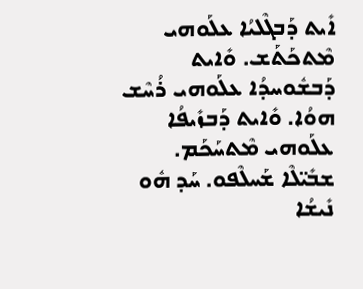ܐܺܝܬ ܕܰܒܓܶܠܝܳܐ ܥܠܰܘܗܝ ܡܶܬܟܰܬܰܫ. ܘܺܐܝܬ ܕܰܒܫܽܘܚܕܳܐ ܥܠܰܘܗܝ ܪܳܚܶܫ ܗܘܳܐ. ܘܺܐܝܬ ܕܰܒܙܺܝܦܳܐ ܥܠܰܘܗܝ ܡܶܬܚܰܟܰܡ. ܫܒܺܝ̈ܠܶܐ ܫܰܚܠܶܦܘ. ܚܰܕ ܗܽܘ ܢܺܝܫܳܐ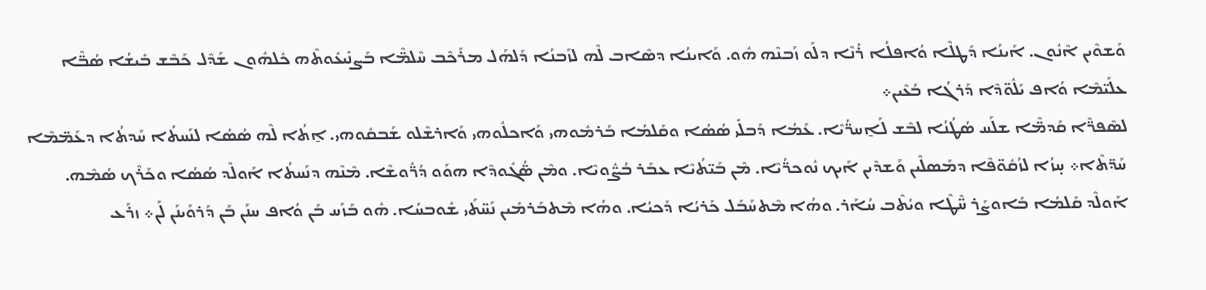ܘܰܫܘܶܝܢ ܐܶܢܽܘܢ. ܐܰܝܢܳܐ ܕܰܛܠܶܐ ܘܳܐܦܠܳܐ ܪܳܢܶܐ ܕܠܰܘ ܙܰܒܢܶܗ ܗܽܘ. ܘܰܐܝܢܳܐ ܕܣܶܐܒ ܠܶܗ ܠܙܰܒܢܳܐ ܕܰܠܗܰܠ ܡܪܰܟܶܒ ܚܶܠܡ̈ܶܐ ܒܰܨܢܺܝܥܽܘܬܶܗ ܟܽܠܗܽܘܢ ܫܰܕܶܠ ܟܰܒܶܫ ܒܺܝܫܳܐ ܣܳܒ̈ܶܐ ܥܠܰܝ̈ܡܶܐ ܘܳܐܦ ܝܰܠܽܘ̈ܕܶܐ ܕܰܪܓܳܐ ܒܳܥܶܝܢ܀
ܠܣܶܦܪ̈ܶܐ ܩܰܕܡ̈ܶܐ ܫܠܰܚ ܣܳܛܳܢܳܐ ܠܒܶܫ ܠܰܐ̱ܚܪ̈ܳܝܶܐ. ܥܰܡܳܐ ܕܰܒܠܺܝ ܣܳܣܳܐ ܘܩܰܠܡܳܐ ܒܰܪܡܽܘܗܝ ܘܰܐܟܠܽܘܗܝ ܘܰܐܪܫܶܠܘ ܫܰܒܩܽܘܗܝ. ܐ̱ܬܳܐ ܠܶܗ ܣܳܣܳܐ ܠܢܰܚܬܳܐ ܚܰܕܬܳܐ ܕܥܰܡ̈ܡܶܐ ܚܰܕ̈ܬܶܐ܀ ܚ̣ܙܳܐ ܠܙܳܩܽܘ̈ܦܶܐ ܕܡܰܣܠܶܝܢ ܘܰܫܕܶܝܢ ܐܰܝܟ ܢܽܘܟܪ̈ܳܝܶܐ. ܡܶܢ ܒܰܝ̈ܬܳܝܶܐ ܥܒܰܪ ܒܳܨ̈ܽܘܝܶܐ. ܘܡܶܢ ܣ̈ܳܓܽܘܕܶܐ ܗܘܰܘ ܕܳܪ̈ܽܘܫܶܐ. ܡܶܢܶܗ ܕܢܰܚܬܳܐ ܐܰܘܠܶܕ ܣܳܣܳܐ ܘܟܰܪܶܟ ܣܳܡܶܗ. ܐܰܘܠܶܕ ܩܰܠܡܳܐ ܒܰܐܘܨܰܪ ܚ̈ܶܛܶܐ ܘܝܳܬܶܒ ܚܳܐܰܪ. ܘܗܳܐ ܡܶܬܚܰܒܰܠ ܟܰܪܝܳܐ ܕܰܟܝܳܐ. ܘܗܳܐ ܡܶܬܒܰܪܡܺܝܢ ܢܰܚ̈ܬܰܝ ܫܽܘܒܚܳܐ. ܗܽܘ ܒܰܙܰܚ ܒܰܢ ܘܳܐܦ ܚܢܰܢ ܒܰܢ ܕܰܪܘܰܝܢܰܢ ܠܰܢ܀ ܙܪܰܥ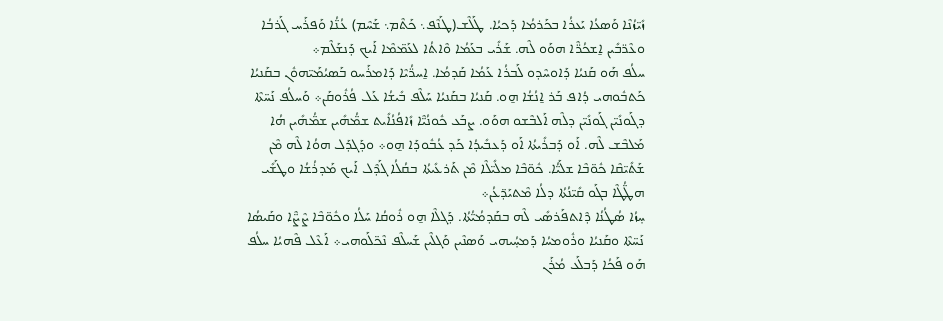ܙܺܝ̈ܙܳܢܶܐ ܘܰܣܥܳܐ ܝܰܥܪܳܐ ܒܟܰܪܡܳܐ ܕܰܟܝܳܐ. ܛܰܠܶܫ(ܛܰܢܶܦ܆ ܟܰܬܶܡ܆ ܫܰܚܶܡ) ܥܳܢ̈ܳܐ ܘܰܦܪܰܚ ܓܰܪܒܳܐ ܘܥܶܪ̈ܒܺܝܢ ܐ̱ܫܟܳܪ̈ܶܐ ܗܘܰܘ ܠܶܗ. ܫܰܪܺܝ ܒܥܰܡܳܐ ܘܶܐܬܳܐ ܠܥܰܡ̈ܡܶܐ ܐܰܝܟ ܕܰܢܫܰܠܶܡ܀
ܚܠܳܦ ܗܰܘ ܩܰܢܝܳܐ ܕܰܐܘܚܶܕܘ ܠܰܒܪܳܐ ܥܰܡܳܐ ܩܰܕܡܳܐ. ܐ̱ܚܪ̈ܳܝܶܐ ܕܰܐܡܪܰܚܘ ܒܰܣܝܳܡܰܝ̈ܗܘܽܢ ܒܩܰܢܝܳܐ ܟܰܬܒܽܘܗܝ ܕܳܐܦ ܒܰܪ ܐ̱ܢܳܫܳܐ ܗ̱ܘ. ܩܰܢܝܳܐ ܒܩܰܢܝܳܐ ܚܰܠܶܦ ܒܺܝܫܳܐ ܥܰܠ ܦܳܪܽܘܩܰܢ܀ ܘܰܚܠܳܦ ܢܰܚ̈ܬܶܐ ܕܓܰܘܢܺܝ̈ܢ ܓܰܘܢܺܝ̈ܢ ܕܠܶܗ ܐܰܠܒܶܫܘ ܗܘܰܘ. ܨܒܰܥ ܟܽܘܢܳܝ̈ܶܐ ܙܺܐܦܳܢܳܐܺܝܬ ܫܡ̈ܳܗܺܝܢ ܫܡ̈ܳܗܺܝܢ ܗܳܐ ܡܰܠܒܶܫ ܠܶܗ. ܐܰܘ ܕܰܒܪܺܝܬܳܐ ܐܰܘ ܕܰܥܒܺܝܕܳܐ ܟܰܕ ܥܳܒܽܘܕܰܐ ܗ̱ܘ܀ ܘܕܰܓܕܰܠ ܗܘܳܐ ܠܶܗ ܡܶܢ ܫܰܬܺܝ̈ܩܶܐ ܟܽܘ̈ܒܶܐ ܫܠܰܝ̈ܳܐ. ܟܽܘ̈ܒܶܐ ܡܠܺܝ̈ܠܶܐ ܡܶܢ ܬܰܪܥܺܝܬܳܐ ܒܩܳܠܳܐ ܓܰܕܶܠ ܐܰܝܟ ܡܰܕܪܳܫܳܐ ܘܛܰܫܺܝ ܗܛ̈ܳܛܶܐ ܒܓܰܘ ܩܺܝ̈ܢܳܬܳܐ ܕܠܳܐ ܡܶܬܝܰܕ̈ܥܳܢ܀
ܚ̣ܙܳܐ ܣܳܛܳܢܳܐ ܕܶܐܬܦܰܪܣܺܝ ܠܶܗ ܒܩܰܕܡܳܝ̈ܳܬܳܐ. ܕܰܓܠܶܐ ܗ̱ܘ ܪܽܘܩܳܐ ܚܰܠܳܐ ܘܟܽܘ̈ܒܶܐ ܨܶܨ̈ܶܐ ܘܩܰܝܣܳܐ ܢܰܚ̈ܬܶܐ ܘܩܰܢܝܳܐ ܘܪܽܘܡܚܳܐ ܕܰܡܚ̣ܳܝܗܝ ܘܰܣܢܶܝܢ ܘܰܓܠܶܝܢ ܫܰܚܠܶܦ ܢܶܟ̈ܠܰܘܗܝ܀ ܐܰܥܶܠ ܦܶܗܝܳܐ ܚܠܳܦ ܗܰܘ ܦܰܟܳܐ ܕܰܒܠܰܥ ܡܳܪܰܢ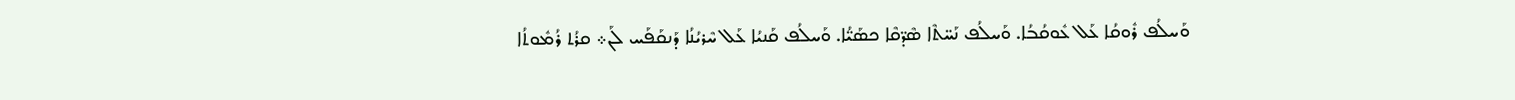ܘܰܚܠܳܦ ܪܽܘܩܳܐ ܥܰܠ ܥܽܘܩܳܒܳܐ. ܘܰܚܠܳܦ ܢܰܚ̈ܬܶܐ ܣܶܕ̈ܩܶܐ ܟܣܰܝ̈ܳܐ. ܘܰܚܠܳܦ ܩܰܢܝܳܐ ܥܰܠ ܚܶܪܝܳܢܳܐ ܕܰܢܩܰܦܰܚ ܠܰܢ܀ ܩܪܳܬ ܪܳܡܽܘܬܳܐ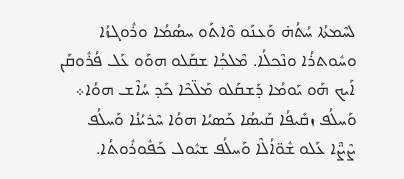ܠܚܶܡܬܳܐ ܚܳܬܳܗ̇ ܘܰܥܢܰܘ ܘܶܐܬܰܘ ܚܣܳܡܳܐ ܘܪܽܘܓܙܳܐ ܘܚܽܘܬܪܳܐ ܘܢܶܟܠܳܐ. ܡܶܠܟ݂ܳܐ ܫܩܰܠܘ ܗܘܰܘ ܥܰܠ ܦܳܪܽܘܩܰܢ ܐܰܝܟ ܗܰܘ ܝܰܘܡܳܐ ܕܰܫܩܰܠܘ ܡܰܠ̈ܟܶܐ ܟܰܕ ܚܳܐܶܫ ܗܘܳܐ܀ ܘܰܚܠܳܦ ܙܩܺܝܦܳܐ ܩܰܝܣܳܐ ܟܰܣܝܳܐ ܗܘܳܐ ܚܶܪܝܳܢܳܐ ܘܰܚܠܳܦ ܨܶܨ̈ܶܐ ܥܰܠܘ ܫܽܘ̈ܐܳܠܶܐ ܘܰܚܠܳܦ ܫܝܽܘܠ ܟܰܦܽܘܪܽܘܬܳܐ.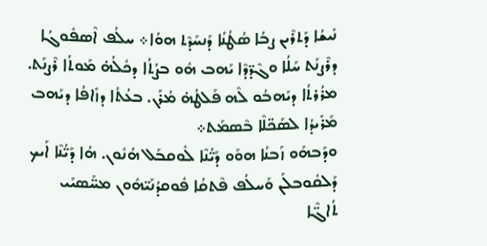ܢܺܝܫܳܐ ܕܰܬܪܶܝܢ ܨܒܳܐ ܣܳܛܳܢܳܐ ܕܰܢܚܰܕܶܬ ܗܘܳܐ܀ ܚܠܳܦ ܐܶܣܦܽܘܓܳܐ ܕܪܶܨܢܰܬ ܚܰܠܳܐ ܘܓܶܕ̈ܕܶܐ ܝܰܗܒ ܗܽܘ ܒܨܳܬܳܐ ܕܟܽܠܳܗ̇ ܡܰܘܬܳܐ ܪܶܨܢܰܬ. ܡܪܳܪܬܳܐ ܕܝܰܗܒܳܘ ܠܶܗ ܦܰܠܛܳܗ̇ ܡܳܪܰܢ. ܒܥܳܬܳܐ ܕܙܺܐܦܳܐ ܕܝܰܗܒ ܡܰܪܺܝܕܳܐ ܠܣܰܟ̈ܠܶܐ ܒܶܣܡܰܬ܀
ܘܕܰܒܗܰܘ ܙܰܒܢܳܐ ܗܘܰܘ ܕܰܝ̈ܳܢܶܐ ܠܽܘܩܒܰܠ ܗܳܢܽܘܢ. ܗܳܐ ܕܰܝ̈ܳܢܶܐ ܐܰܝܟ ܕܰܠܩܽܘܒܠܰܢ ܘܰܚܠܳܦ ܦܶܬܩܳܐ ܦܽܘܩܕܳܢܰܝ̈ܗܽܘܢ ܡܚ̈ܰܣܝܰܝ ܬܳܐܓ̈ܶܐ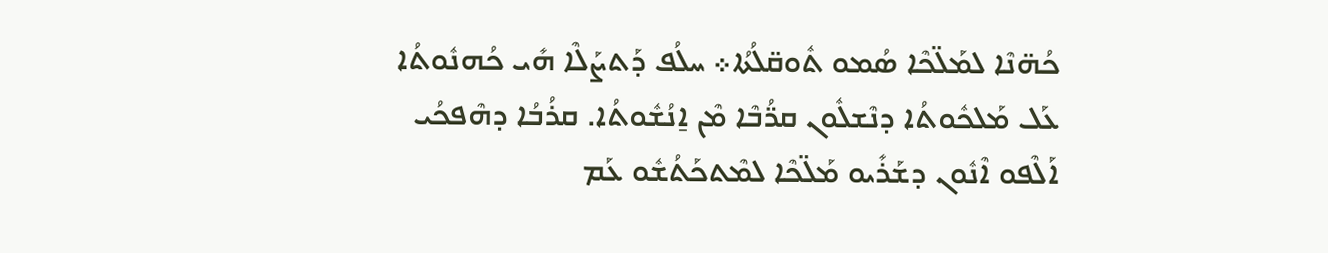ܟܳܗ̈ܢܶܐ ܠܡܰܠ̈ܟܶܐ ܣܳܡܘ ܬܽܘܩ̈ܠܳܬܳܐ܀ ܚܠܳܦ ܕܰܬܨܰܠܶܐ ܗܺܝ ܟܳܗܢܽܘܬܳܐ ܥܰܠ ܡܰܠܟܽܘܬܳܐ ܕܢܶܫܠܽܘܢ ܩܪ̈ܳܒܶܐ ܡܶܢ ܐ̱ܢܳܫܽܘܬܳܐ. ܩܪܳܒܳܐ ܕܗܶܦܟܳܝ ܐܰܠܶܦܘ ܐܶܢܽܘܢ ܕܫܰܪܺܝܘ ܡܰܠ̈ܟܶܐ ܠܡܶܬܟܰܬܳܫܽܘ ܥܰܡ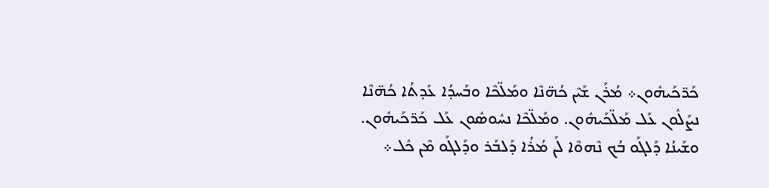ܟܰܪ̈ܟܰܝܗܽܘܢ܀ ܡܳܪܰܢ ܫܰܝܶܢ ܟܳܗ̈ܢܶܐ ܘܡܰܠ̈ܟܶܐ ܘܒܰܚܕܳܐ ܥܺܕܬܳܐ ܟܳܗ̈ܢܶܐ ܢܨܰܠܽܘܢ ܥܰܠ ܡܰܠ̈ܟܰܝܗܽܘܢ. ܘܡܰܠ̈ܟܶܐ ܢܚܽܘܣܽܘܢ ܥܰܠ ܟܰܪ̈ܟܰܝܗܽܘܢ. ܘܫܰܝܢܳܐ ܕܰܠܓܰܘ ܒܳܟ ܢܶܗܘܶܐ ܠܰܢ ܡܳܪܳܐ ܕܰܠܒܰܪ ܘܕܰܠܓܰܘ ܡܶܢ ܟܽܠ܀